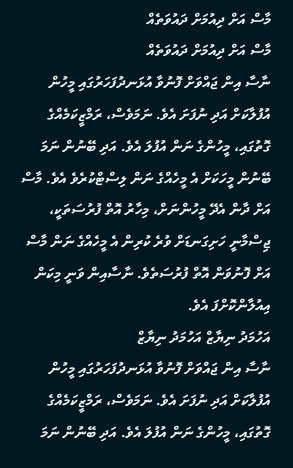މާސް އަށް ދިއުމަށް ދައުވަތެއް
މާސް އަށް ދިއުމަށް ދައުވަތެއް
ނާސާ އިން ޖައްވަށް ފޮނުވާ އުޅަނދުފަހަރުގައި މީހުން އުފުލާކަށް އަދި ނުފަށަ އެވެ. ނަމަވެސް، ރަމްޒީކަމެއްގެ ގޮތުގައި، މީހުންގެ ނަން އުފުލަ އެވެ. އަދި ބޭނުން ނަމަ ބޭނުން މީހަކަށް އެ މީހެއްގެ ނަން ލިސްޓްކުރެވެ އެވެ. މާސް އަށް ދާން އެދޭ މީހުންނަށް، މިހާރު އޮތް ފުރުސަތަކީ، ޖިސްމާނީ ހަށިގަނޑަށް ވުރެ ކުރިން އެ މީހެއްގެ ނަން މާސް އަށް ފޮނުވަން އޮތް ފުރުސަތެވެ. ނާސާއިން ވަނީ މިކަން އިއުލާންކޮށްފަ އެވެ.
އަހުމަދު ނިޔާޒް އަހުމަދު ނިޔާޒް
ނާސާ އިން ޖައްވަށް ފޮނުވާ އުޅަނދުފަހަރުގައި މީހުން އުފުލާކަށް އަދި ނުފަށަ އެވެ. ނަމަވެސް، ރަމްޒީކަމެއްގެ ގޮތުގައި، މީހުންގެ ނަން އުފުލަ އެވެ. އަދި ބޭނުން ނަމަ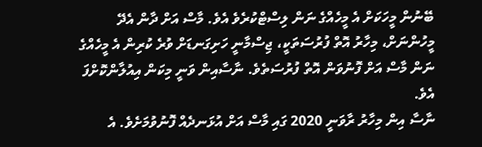ބޭނުން މީހަކަށް އެ މީހެއްގެ ނަން ލިސްޓްކުރެވެ އެވެ. މާސް އަށް ދާން އެދޭ މީހުންނަށް، މިހާރު އޮތް ފުރުސަތަކީ، ޖިސްމާނީ ހަށިގަނޑަށް ވުރެ ކުރިން އެ މީހެއްގެ ނަން މާސް އަށް ފޮނުވަން އޮތް ފުރުސަތެވެ. ނާސާއިން ވަނީ މިކަން އިއުލާންކޮށްފަ އެވެ.
ނާސާ އިން މިހާރު ރާވަނީ 2020 ގައި މާސް އަށް އުޅަނދެއް ފޮނުވުމަށެވެ. އެ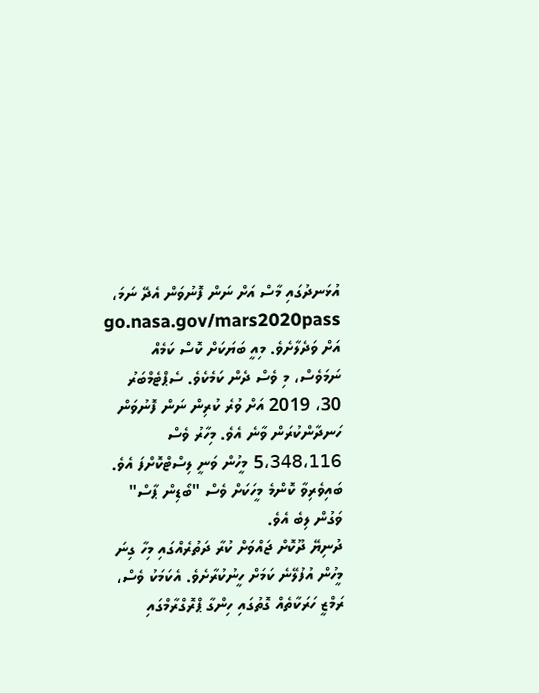އުޅަނދުގައި މާސް އަށް ނަން ފޮނުވަން އެދޭ ނަމަ، go.nasa.gov/mars2020pass އަށް ވަދެލާށެވެ. މިއީ ބަޔަކަށް ކޮސް ކަމެއް ނަމަވެސް، މި ވެސް ދެން ކަމެކެވެ. ސެޕްޓެމްބަރު 30، 2019 އަށް ވުރެ ކުރިން ނަން ފޮނުވަން ހަނދާންކުރަން ވާނެ އެވެ. މިހާރު ވެސް 5،348،116 މީހުން ވަނީ ލިސްޓްކޮށްފަ އެވެ. ބައިވެރިވާ ކޮންމެ މީހަކަށް ވެސް "ބޯޑިން ޕާސް" ވަގުން ލިބެ އެވެ.
ދުނިޔޭ ދޫކޮށް ޖައްވަށް ކުރާ ދަތުރެއްގައި މިހާ ގިނަ މީހުން އުފުލޭނެ ކަމަށް ހީނުކުރާށެވެ. އެކަމަކު ވެސް، ރަމްޒީ ހަރަކާތެއް ގޮތުގައި ހިންގާ ޕްރޮގްރާމްގައި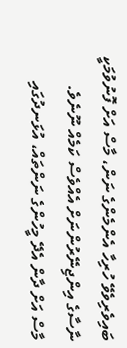ބައިވެރިވެވޭ ހުރިހާ އެންމެންގެ ނަން، މާސް އަށް ފޮނުވުމަކީ ނާސާގެ އިންޖިނޭރުންނަށް އެއްވެސް ކަމެއް ނޫނެވެ.
މާސް އަށް ދާން އެދޭ މީހުންގެ ނަންތައް، އުޅަނދުގައި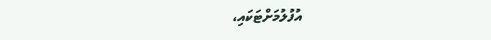އުފުލުމަށްޓަކައި،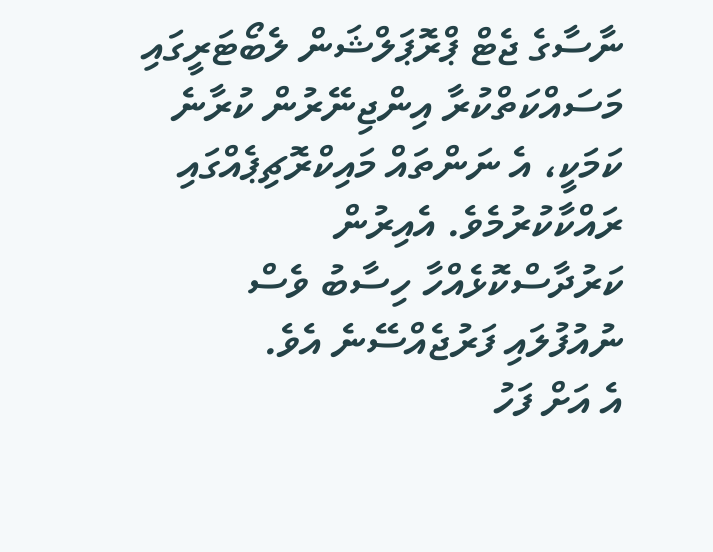ނާސާގެ ޖެޓް ޕްރޮޕަލްޝަން ލެބޯޓަރީގައި މަސައްކަތްކުރާ އިންޖިނޭރުން ކުރާނެ ކަމަކީ، އެ ނަންތައް މައިކްރޮޗިޕެއްގައި ރައްކާކުރުމެވެ. އެއިރުން ކަރުދާސްކޮޅެއްހާ ހިސާބު ވެސް ނުއުފުލައި ފަރުޖެއްސޭނެ އެވެ.
އެ އަށް ފަހު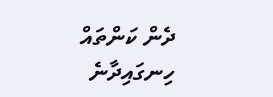ދެން ކަންތައް ހިނގައިދާނެ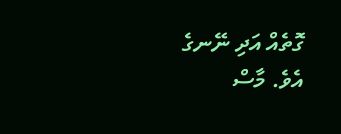ގޮތެއް އަދި ނޭނގެ އެވެ. މާސް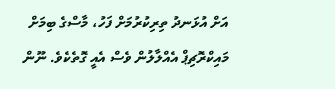އަށް އުޅަނދު ތިރިކުރުމަށް ފަހު، މާސްގެ ބިމަށް މައިކްރޮޗިޕް އެއްލާލުން ވެސް އެއީ ގޮތެކެވެ. ނޫން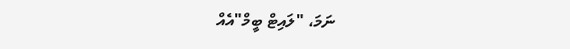ނަމަ، "ލައިޓް ބީމް"އެއް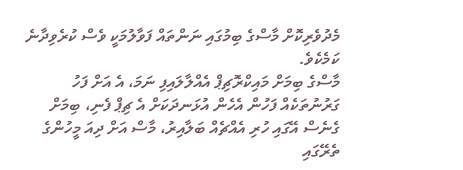މެދުވެރިކޮށް މާސްގެ ބިމުގައި ނަންތައް ފަވާލުމަކީ ވެސް ކުރެވިދާނެ ކަމެކެވެ.
މާސްގެ ބިމަށް މައިކްރޮޗިޕް އެއްލާލައިފި ނަމަ، އެ އަށް ފަހު ގަރުނުތަކެއް ފަހުން އެހެން އުޅަނދަކަށް އެ ޗިޕް ފެނި، ބިމަށް ގެނެސް އޭގައި ހުރި އެއްޗެއް ބަލާއިރު، މާސް އަށް ދިއަ މީހުންގެ ތެރޭގައި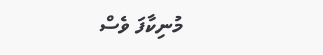މުނިކާފަ ވެސް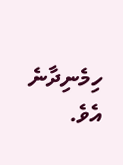ހިމެނިދާނެ އެވެ.